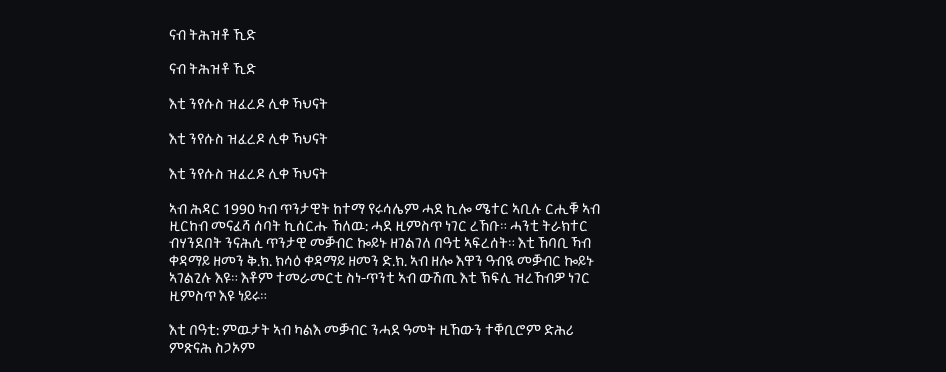ናብ ትሕዝቶ ኺድ

ናብ ትሕዝቶ ኺድ

እቲ ንየሱስ ዝፈረዶ ሊቀ ኻህናት

እቲ ንየሱስ ዝፈረዶ ሊቀ ኻህናት

እቲ ንየሱስ ዝፈረዶ ሊቀ ኻህናት

ኣብ ሕዳር 1990 ካብ ጥንታዊት ከተማ የሩሳሌም ሓደ ኪሎ ሜተር ኣቢሉ ርሒቑ ኣብ ዚርከብ መናፈሻ ሰባት ኪሰርሑ ኸለዉ: ሓደ ዚምስጥ ነገር ረኸቡ። ሓንቲ ትራክተር ብሃንደበት ንናሕሲ ጥንታዊ መቓብር ኰይኑ ዘገልገለ በዓቲ ኣፍረሰት። እቲ ኸባቢ ኻብ ቀዳማይ ዘመን ቅ.ክ. ክሳዕ ቀዳማይ ዘመን ድ.ክ. ኣብ ዘሎ እዋን ዓብዪ መቓብር ኰይኑ ኣገልጊሉ እዩ። እቶም ተመራመርቲ ስነ-ጥንቲ ኣብ ውሽጢ እቲ ኽፍሊ ዝረኸብዎ ነገር ዚምስጥ እዩ ነይሩ።

እቲ በዓቲ: ምዉታት ኣብ ካልእ መቓብር ንሓደ ዓመት ዚኸውን ተቐቢሮም ድሕሪ ምጽናሕ ስጋኦም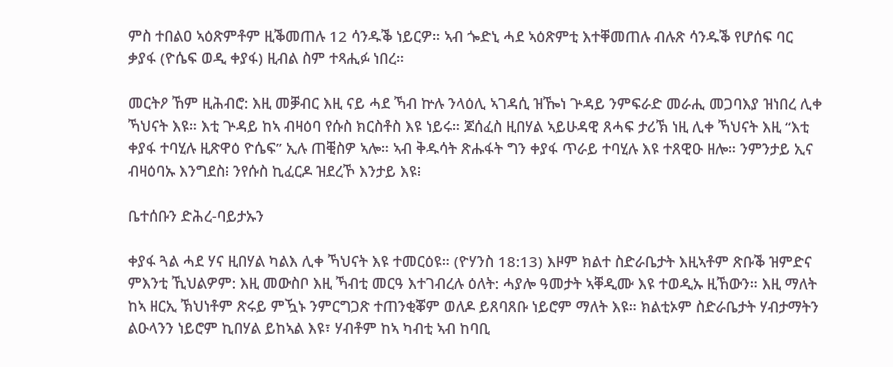ምስ ተበልዐ ኣዕጽምቶም ዚቕመጠሉ 12 ሳንዱቕ ነይርዎ። ኣብ ጐድኒ ሓደ ኣዕጽምቲ እተቐመጠሉ ብሉጽ ሳንዱቕ የሆሰፍ ባር ቃያፋ (ዮሴፍ ወዲ ቀያፋ) ዚብል ስም ተጻሒፉ ነበረ።

መርትዖ ኸም ዚሕብሮ: እዚ መቓብር እዚ ናይ ሓደ ኻብ ኵሉ ንላዕሊ ኣገዳሲ ዝዀነ ጕዳይ ንምፍራድ መራሒ መጋባእያ ዝነበረ ሊቀ ኻህናት እዩ። እቲ ጕዳይ ከኣ ብዛዕባ የሱስ ክርስቶስ እዩ ነይሩ። ጆሰፈስ ዚበሃል ኣይሁዳዊ ጸሓፍ ታሪኽ ነዚ ሊቀ ኻህናት እዚ “እቲ ቀያፋ ተባሂሉ ዚጽዋዕ ዮሴፍ” ኢሉ ጠቒስዎ ኣሎ። ኣብ ቅዱሳት ጽሑፋት ግን ቀያፋ ጥራይ ተባሂሉ እዩ ተጸዊዑ ዘሎ። ንምንታይ ኢና ብዛዕባኡ እንግደስ፧ ንየሱስ ኪፈርዶ ዝደረኾ እንታይ እዩ፧

ቤተሰቡን ድሕረ-ባይታኡን

ቀያፋ ጓል ሓደ ሃና ዚበሃል ካልእ ሊቀ ኻህናት እዩ ተመርዕዩ። (ዮሃንስ 18:13) እዞም ክልተ ስድራቤታት እዚኣቶም ጽቡቕ ዝምድና ምእንቲ ኺህልዎም: እዚ መውስቦ እዚ ኻብቲ መርዓ እተገብረሉ ዕለት: ሓያሎ ዓመታት ኣቐዲሙ እዩ ተወዲኡ ዚኸውን። እዚ ማለት ከኣ ዘርኢ ኽህነቶም ጽሩይ ምዃኑ ንምርግጋጽ ተጠንቂቖም ወለዶ ይጸባጸቡ ነይሮም ማለት እዩ። ክልቲኦም ስድራቤታት ሃብታማትን ልዑላንን ነይሮም ኪበሃል ይከኣል እዩ፣ ሃብቶም ከኣ ካብቲ ኣብ ከባቢ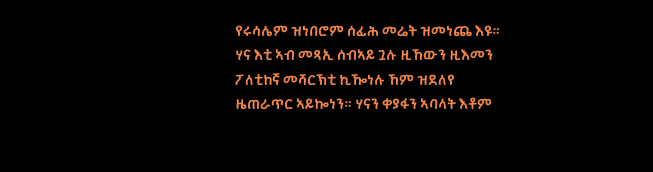የሩሳሌም ዝነበሮም ሰፊሕ መሬት ዝመነጨ እዩ። ሃና እቲ ኣብ መጻኢ ሰብኣይ ጓሉ ዚኸውን ዚእመን ፖለቲከኛ መሻርኽቲ ኪዀነሉ ኸም ዝደለየ ዜጠራጥር ኣይኰነን። ሃናን ቀያፋን ኣባላት እቶም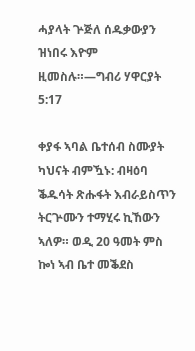ሓያላት ጕጅለ ሰዱቃውያን ዝነበሩ እዮም ዚመስሉ።—ግብሪ ሃዋርያት 5:17

ቀያፋ ኣባል ቤተሰብ ስሙያት ካህናት ብምዃኑ: ብዛዕባ ቕዱሳት ጽሑፋት እብራይስጥን ትርጕሙን ተማሂሩ ኪኸውን ኣለዎ። ወዲ 20 ዓመት ምስ ኰነ ኣብ ቤተ መቕደስ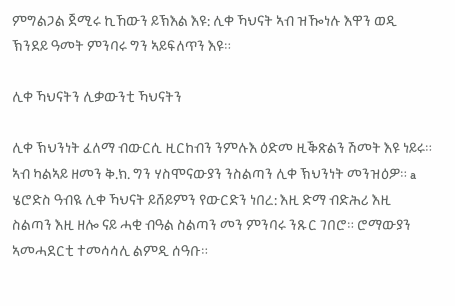ምግልጋል ጀሚሩ ኪኸውን ይኽእል እዩ: ሊቀ ኻህናት ኣብ ዝዀነሉ እዋን ወዲ ኽንደይ ዓመት ምንባሩ ግን ኣይፍለጥን እዩ።

ሊቀ ኻህናትን ሊቃውንቲ ኻህናትን

ሊቀ ኽህንነት ፈለማ ብውርሲ ዚርከብን ንምሉእ ዕድመ ዚቕጽልን ሽመት እዩ ነይሩ። ኣብ ካልኣይ ዘመን ቅ.ክ. ግን ሃስሞናውያን ንስልጣን ሊቀ ኽህንነት መንዝዕዎ። a ሄሮድስ ዓብዪ ሊቀ ኻህናት ይሸይምን የውርድን ነበረ: እዚ ድማ ብድሕሪ እዚ ስልጣን እዚ ዘሎ ናይ ሓቂ ብዓል ስልጣን መን ምንባሩ ንጹር ገበሮ። ሮማውያን ኣመሓደርቲ ተመሳሳሊ ልምዲ ሰዓቡ።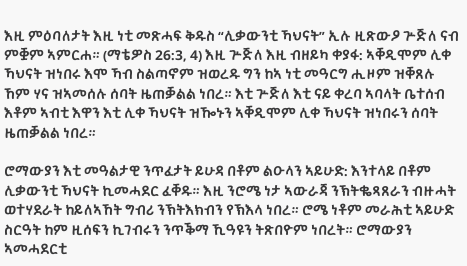እዚ ምዕባለታት እዚ ነቲ መጽሓፍ ቅዱስ “ሊቃውንቲ ኻህናት” ኢሉ ዚጽውዖ ጕጅለ ናብ ምቛም ኣምርሐ። (ማቴዎስ 26:3, 4) እዚ ጕጅለ እዚ ብዘይካ ቀያፋ: ኣቐዲሞም ሊቀ ኻህናት ዝነበሩ እሞ ኻብ ስልጣኖም ዝወረዱ ግን ከኣ ነቲ መዓርግ ሒዞም ዝቐጸሉ ኸም ሃና ዝኣመሰሉ ሰባት ዜጠቓልል ነበረ። እቲ ጕጅለ እቲ ናይ ቀረባ ኣባላት ቤተሰብ እቶም ኣብቲ እዋን እቲ ሊቀ ኻህናት ዝዀኑን ኣቐዲሞም ሊቀ ኻህናት ዝነበሩን ሰባት ዜጠቓልል ነበረ።

ሮማውያን እቲ መዓልታዊ ንጥፈታት ይሁዳ በቶም ልዑላን ኣይሁድ: እንተላይ በቶም ሊቃውንቲ ኻህናት ኪመሓደር ፈቐዱ። እዚ ንሮሜ ነታ ኣውራጃ ንኽትቈጻጸራን ብዙሓት ወተሃደራት ከይለኣኸት ግብሪ ንኽትእክብን የኽእላ ነበረ። ሮሜ ነቶም መራሕቲ ኣይሁድ ስርዓት ከም ዚሰፍን ኪገብሩን ንጥቕማ ኺዓዩን ትጽበዮም ነበረት። ሮማውያን ኣመሓደርቲ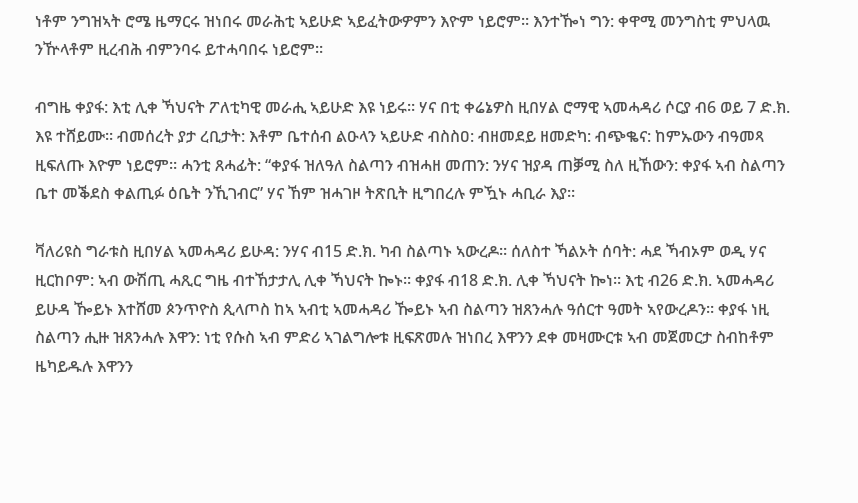ነቶም ንግዝኣት ሮሜ ዜማርሩ ዝነበሩ መራሕቲ ኣይሁድ ኣይፈትውዎምን እዮም ነይሮም። እንተዀነ ግን: ቀዋሚ መንግስቲ ምህላዉ ንዅላቶም ዚረብሕ ብምንባሩ ይተሓባበሩ ነይሮም።

ብግዜ ቀያፋ: እቲ ሊቀ ኻህናት ፖለቲካዊ መራሒ ኣይሁድ እዩ ነይሩ። ሃና በቲ ቀሬኔዎስ ዚበሃል ሮማዊ ኣመሓዳሪ ሶርያ ብ6 ወይ 7 ድ.ክ. እዩ ተሸይሙ። ብመሰረት ያታ ረቢታት: እቶም ቤተሰብ ልዑላን ኣይሁድ ብስስዐ: ብዘመደይ ዘመድካ: ብጭቈና: ከምኡውን ብዓመጻ ዚፍለጡ እዮም ነይሮም። ሓንቲ ጸሓፊት: “ቀያፋ ዝለዓለ ስልጣን ብዝሓዘ መጠን: ንሃና ዝያዳ ጠቓሚ ስለ ዚኸውን: ቀያፋ ኣብ ስልጣን ቤተ መቕደስ ቀልጢፉ ዕቤት ንኺገብር” ሃና ኸም ዝሓገዞ ትጽቢት ዚግበረሉ ምዃኑ ሓቢራ እያ።

ቫለሪዩስ ግራቱስ ዚበሃል ኣመሓዳሪ ይሁዳ: ንሃና ብ15 ድ.ክ. ካብ ስልጣኑ ኣውረዶ። ሰለስተ ኻልኦት ሰባት: ሓደ ኻብኦም ወዲ ሃና ዚርከቦም: ኣብ ውሽጢ ሓጺር ግዜ ብተኸታታሊ ሊቀ ኻህናት ኰኑ። ቀያፋ ብ18 ድ.ክ. ሊቀ ኻህናት ኰነ። እቲ ብ26 ድ.ክ. ኣመሓዳሪ ይሁዳ ዀይኑ እተሸመ ጶንጥዮስ ጲላጦስ ከኣ ኣብቲ ኣመሓዳሪ ዀይኑ ኣብ ስልጣን ዝጸንሓሉ ዓሰርተ ዓመት ኣየውረዶን። ቀያፋ ነዚ ስልጣን ሒዙ ዝጸንሓሉ እዋን: ነቲ የሱስ ኣብ ምድሪ ኣገልግሎቱ ዚፍጽመሉ ዝነበረ እዋንን ደቀ መዛሙርቱ ኣብ መጀመርታ ስብከቶም ዜካይዱሉ እዋንን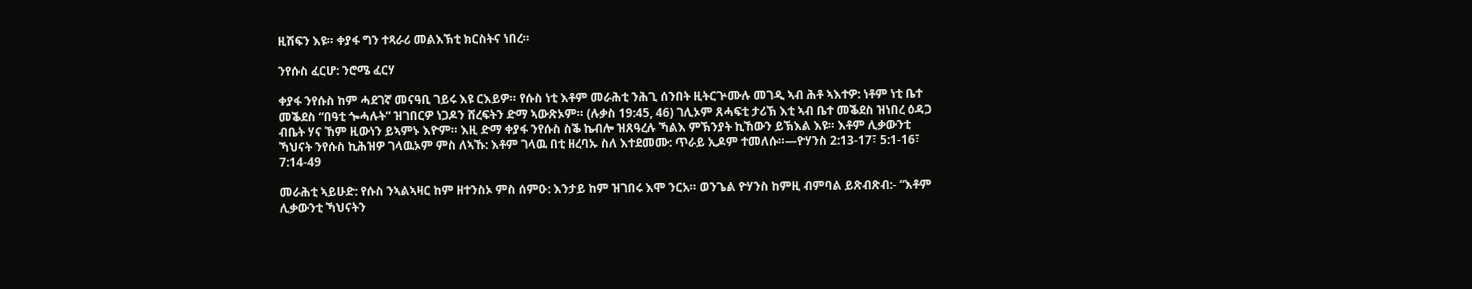ዚሽፍን እዩ። ቀያፋ ግን ተጻራሪ መልእኽቲ ክርስትና ነበረ።

ንየሱስ ፈርሆ: ንሮሜ ፈርሃ

ቀያፋ ንየሱስ ከም ሓደገኛ መናዓቢ ገይሩ እዩ ርእይዎ። የሱስ ነቲ እቶም መራሕቲ ንሕጊ ሰንበት ዚትርጕሙሉ መገዲ ኣብ ሕቶ ኣእተዎ: ነቶም ነቲ ቤተ መቕደስ “በዓቲ ጐሓሉት” ዝገበርዎ ነጋዶን ሸረፍትን ድማ ኣውጽኦም። (ሉቃስ 19:45, 46) ገሊኦም ጸሓፍቲ ታሪኽ እቲ ኣብ ቤተ መቕደስ ዝነበረ ዕዳጋ ብቤት ሃና ኸም ዚውነን ይኣምኑ እዮም። እዚ ድማ ቀያፋ ንየሱስ ስቕ ኬብሎ ዝጸዓረሉ ኻልእ ምኽንያት ኪኸውን ይኽእል እዩ። እቶም ሊቃውንቲ ኻህናት ንየሱስ ኪሕዝዎ ገላዉኦም ምስ ለኣኹ: እቶም ገላዉ በቲ ዘረባኡ ስለ እተደመሙ: ጥራይ ኢዶም ተመለሱ።—ዮሃንስ 2:13-17፣ 5:1-16፣ 7:14-49

መራሕቲ ኣይሁድ: የሱስ ንኣልኣዛር ከም ዘተንስኦ ምስ ሰምዑ: እንታይ ከም ዝገበሩ እሞ ንርአ። ወንጌል ዮሃንስ ከምዚ ብምባል ይጽብጽብ:- “እቶም ሊቃውንቲ ኻህናትን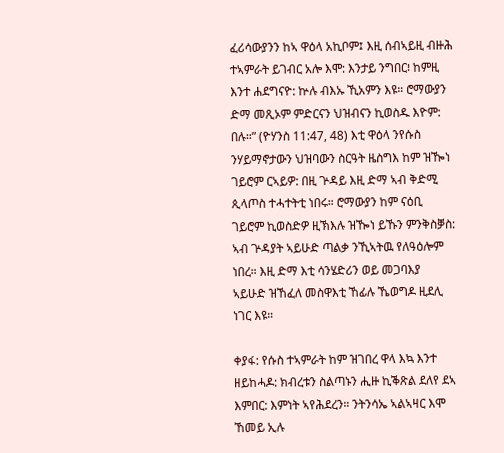ፈሪሳውያንን ከኣ ዋዕላ አኪቦም፤ እዚ ሰብኣይዚ ብዙሕ ተኣምራት ይገብር አሎ እሞ: እንታይ ንግበር፧ ከምዚ እንተ ሐደግናዮ: ኵሉ ብእኡ ኺአምን እዩ። ሮማውያን ድማ መጺኦም ምድርናን ህዝብናን ኪወስዱ እዮም: በሉ።” (ዮሃንስ 11:47, 48) እቲ ዋዕላ ንየሱስ ንሃይማኖታውን ህዝባውን ስርዓት ዜስግእ ከም ዝዀነ ገይሮም ርኣይዎ: በዚ ጕዳይ እዚ ድማ ኣብ ቅድሚ ጲላጦስ ተሓተትቲ ነበሩ። ሮማውያን ከም ናዕቢ ገይሮም ኪወስድዎ ዚኽእሉ ዝዀነ ይኹን ምንቅስቓስ: ኣብ ጕዳያት ኣይሁድ ጣልቃ ንኺኣትዉ የለዓዕሎም ነበረ። እዚ ድማ እቲ ሳንሄድሪን ወይ መጋባእያ ኣይሁድ ዝኸፈለ መስዋእቲ ኸፊሉ ኼወግዶ ዚደሊ ነገር እዩ።

ቀያፋ: የሱስ ተኣምራት ከም ዝገበረ ዋላ እኳ እንተ ዘይከሓዶ: ክብረቱን ስልጣኑን ሒዙ ኪቕጽል ደለየ ደኣ እምበር: እምነት ኣየሕደረን። ንትንሳኤ ኣልኣዛር እሞ ኸመይ ኢሉ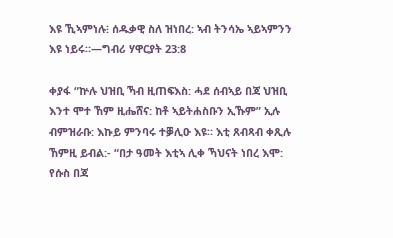እዩ ኺኣምነሉ፧ ሰዱቃዊ ስለ ዝነበረ: ኣብ ትንሳኤ ኣይኣምንን እዩ ነይሩ።—ግብሪ ሃዋርያት 23:8

ቀያፋ “ኵሉ ህዝቢ ኻብ ዚጠፍእስ: ሓደ ሰብኣይ በጃ ህዝቢ እንተ ሞተ ኸም ዚሔሸና: ከቶ ኣይትሐስቡን ኢኹም” ኢሉ ብምዝራቡ: እኩይ ምንባሩ ተቓሊዑ እዩ። እቲ ጸብጻብ ቀጺሉ ኸምዚ ይብል:- “በታ ዓመት እቲኣ ሊቀ ኻህናት ነበረ እሞ: የሱስ በጃ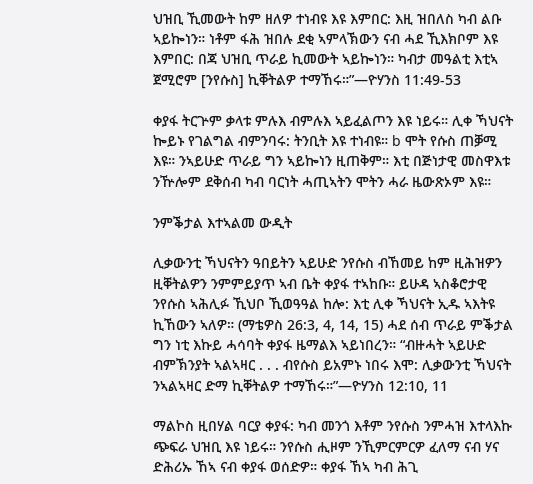ህዝቢ ኺመውት ከም ዘለዎ ተነብዩ እዩ እምበር: እዚ ዝበለስ ካብ ልቡ ኣይኰነን። ነቶም ፋሕ ዝበሉ ደቂ ኣምላኽውን ናብ ሓደ ኺእክቦም እዩ እምበር: በጃ ህዝቢ ጥራይ ኪመውት ኣይኰነን። ካብታ መዓልቲ እቲኣ ጀሚሮም [ንየሱስ] ኪቐትልዎ ተማኸሩ።”—ዮሃንስ 11:49-53

ቀያፋ ትርጕም ቃላቱ ምሉእ ብምሉእ ኣይፈልጦን እዩ ነይሩ። ሊቀ ኻህናት ኰይኑ የገልግል ብምንባሩ: ትንቢት እዩ ተነብዩ። b ሞት የሱስ ጠቓሚ እዩ። ንኣይሁድ ጥራይ ግን ኣይኰነን ዚጠቅም። እቲ በጅነታዊ መስዋእቱ ንዅሎም ደቅሰብ ካብ ባርነት ሓጢኣትን ሞትን ሓራ ዜውጽኦም እዩ።

ንምቕታል እተኣልመ ውዲት

ሊቃውንቲ ኻህናትን ዓበይትን ኣይሁድ ንየሱስ ብኸመይ ከም ዚሕዝዎን ዚቐትልዎን ንምምይያጥ ኣብ ቤት ቀያፋ ተኣከቡ። ይሁዳ ኣስቆሮታዊ ንየሱስ ኣሕሊፉ ኺህቦ ኺወዓዓል ከሎ: እቲ ሊቀ ኻህናት ኢዱ ኣእትዩ ኪኸውን ኣለዎ። (ማቴዎስ 26:3, 4, 14, 15) ሓደ ሰብ ጥራይ ምቕታል ግን ነቲ እኩይ ሓሳባት ቀያፋ ዜማልእ ኣይነበረን። “ብዙሓት ኣይሁድ ብምኽንያት ኣልኣዛር . . . ብየሱስ ይአምኑ ነበሩ እሞ: ሊቃውንቲ ኻህናት ንኣልኣዛር ድማ ኪቐትልዎ ተማኸሩ።”—ዮሃንስ 12:10, 11

ማልኮስ ዚበሃል ባርያ ቀያፋ: ካብ መንጎ እቶም ንየሱስ ንምሓዝ እተላእኩ ጭፍራ ህዝቢ እዩ ነይሩ። ንየሱስ ሒዞም ንኺምርምርዎ ፈለማ ናብ ሃና ድሕሪኡ ኸኣ ናብ ቀያፋ ወሰድዎ። ቀያፋ ኸኣ ካብ ሕጊ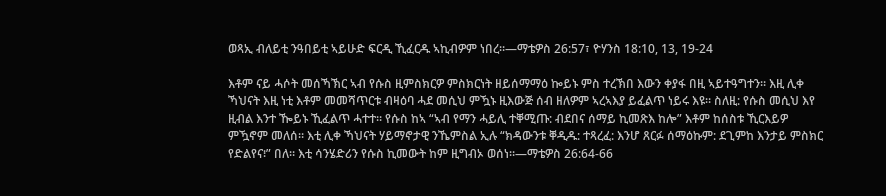ወጻኢ ብለይቲ ንዓበይቲ ኣይሁድ ፍርዲ ኺፈርዱ ኣኪብዎም ነበረ።—ማቴዎስ 26:57፣ ዮሃንስ 18:10, 13, 19-24

እቶም ናይ ሓሶት መሰኻኽር ኣብ የሱስ ዚምስክርዎ ምስክርነት ዘይሰማማዕ ኰይኑ ምስ ተረኽበ እውን ቀያፋ በዚ ኣይተዓግተን። እዚ ሊቀ ኻህናት እዚ ነቲ እቶም መመሻጥርቱ ብዛዕባ ሓደ መሲህ ምዃኑ ዚእውጅ ሰብ ዘለዎም ኣረኣእያ ይፈልጥ ነይሩ እዩ። ስለዚ: የሱስ መሲህ እየ ዚብል እንተ ዀይኑ ኺፈልጥ ሓተተ። የሱስ ከኣ “ኣብ የማን ሓይሊ ተቐሚጡ: ብደበና ሰማይ ኪመጽእ ከሎ” እቶም ከሰስቱ ኺርእይዎ ምዃኖም መለሰ። እቲ ሊቀ ኻህናት ሃይማኖታዊ ንኼምስል ኢሉ “ክዳውንቱ ቐዲዱ: ተጻረፈ: እንሆ ጸርፉ ሰማዕኩም: ደጊምከ እንታይ ምስክር የድልየና፧” በለ። እቲ ሳንሄድሪን የሱስ ኪመውት ከም ዚግብኦ ወሰነ።—ማቴዎስ 26:64-66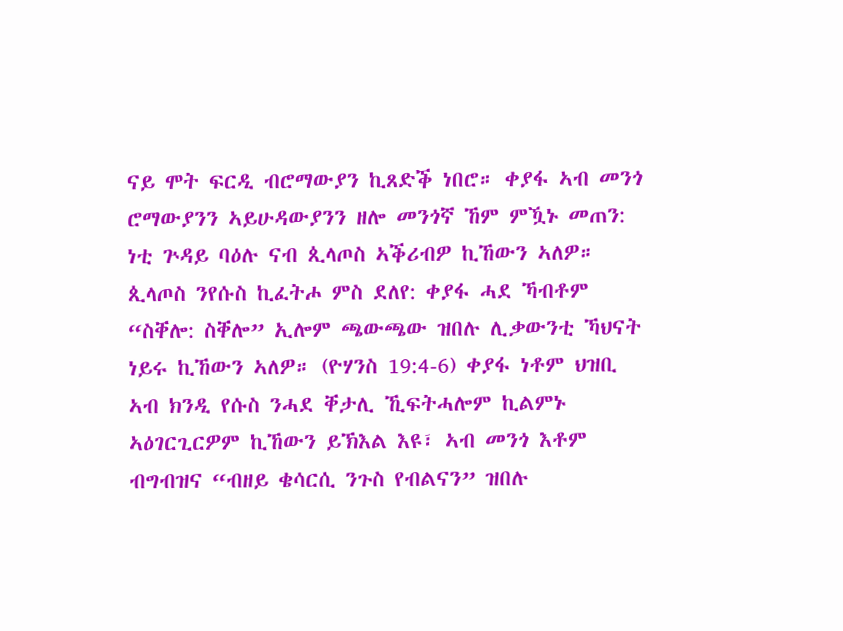ናይ ሞት ፍርዲ ብሮማውያን ኪጸድቕ ነበሮ። ቀያፋ ኣብ መንጎ ሮማውያንን ኣይሁዳውያንን ዘሎ መንጎኛ ኸም ምዃኑ መጠን: ነቲ ጕዳይ ባዕሉ ናብ ጲላጦስ ኣቕሪብዎ ኪኸውን ኣለዎ። ጲላጦስ ንየሱስ ኪፈትሖ ምስ ደለየ: ቀያፋ ሓደ ኻብቶም “ስቐሎ: ስቐሎ” ኢሎም ጫውጫው ዝበሉ ሊቃውንቲ ኻህናት ነይሩ ኪኸውን ኣለዎ። (ዮሃንስ 19:4-6) ቀያፋ ነቶም ህዝቢ ኣብ ክንዲ የሱስ ንሓደ ቐታሊ ኺፍትሓሎም ኪልምኑ ኣዕገርጊርዎም ኪኸውን ይኽእል እዩ፣ ኣብ መንጎ እቶም ብግብዝና “ብዘይ ቄሳርሲ ንጉስ የብልናን” ዝበሉ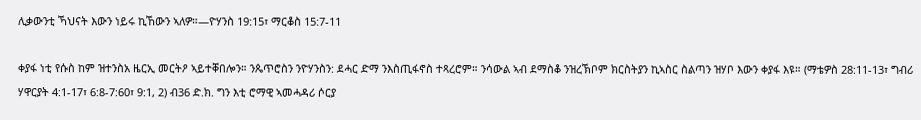ሊቃውንቲ ኻህናት እውን ነይሩ ኪኸውን ኣለዎ።—ዮሃንስ 19:15፣ ማርቆስ 15:7-11

ቀያፋ ነቲ የሱስ ከም ዝተንስአ ዜርኢ መርትዖ ኣይተቐበሎን። ንጴጥሮስን ንዮሃንስን: ደሓር ድማ ንእስጢፋኖስ ተጻረሮም። ንሳውል ኣብ ደማስቆ ንዝረኽቦም ክርስትያን ኪኣስር ስልጣን ዝሃቦ እውን ቀያፋ እዩ። (ማቴዎስ 28:11-13፣ ግብሪ ሃዋርያት 4:1-17፣ 6:8-7:60፣ 9:1, 2) ብ36 ድ.ክ. ግን እቲ ሮማዊ ኣመሓዳሪ ሶርያ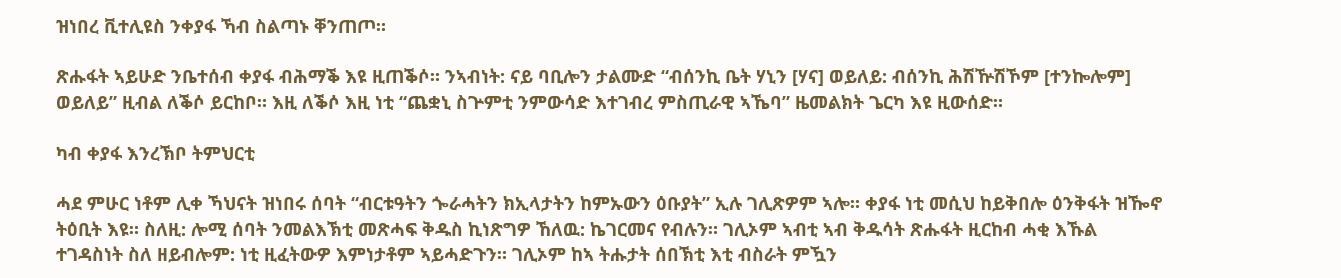ዝነበረ ቪተሊዩስ ንቀያፋ ኻብ ስልጣኑ ቐንጠጦ።

ጽሑፋት ኣይሁድ ንቤተሰብ ቀያፋ ብሕማቕ እዩ ዚጠቕሶ። ንኣብነት: ናይ ባቢሎን ታልሙድ “ብሰንኪ ቤት ሃኒን [ሃና] ወይለይ: ብሰንኪ ሕሽዅሽኾም [ተንኰሎም] ወይለይ” ዚብል ለቕሶ ይርከቦ። እዚ ለቕሶ እዚ ነቲ “ጨቋኒ ስጕምቲ ንምውሳድ እተገብረ ምስጢራዊ ኣኼባ” ዜመልክት ጌርካ እዩ ዚውሰድ።

ካብ ቀያፋ እንረኽቦ ትምህርቲ

ሓደ ምሁር ነቶም ሊቀ ኻህናት ዝነበሩ ሰባት “ብርቱዓትን ጐራሓትን ክኢላታትን ከምኡውን ዕቡያት” ኢሉ ገሊጽዎም ኣሎ። ቀያፋ ነቲ መሲህ ከይቅበሎ ዕንቅፋት ዝዀኖ ትዕቢት እዩ። ስለዚ: ሎሚ ሰባት ንመልእኽቲ መጽሓፍ ቅዱስ ኪነጽግዎ ኸለዉ: ኬገርመና የብሉን። ገሊኦም ኣብቲ ኣብ ቅዱሳት ጽሑፋት ዚርከብ ሓቂ እኹል ተገዳስነት ስለ ዘይብሎም: ነቲ ዚፈትውዎ እምነታቶም ኣይሓድጉን። ገሊኦም ከኣ ትሑታት ሰበኽቲ እቲ ብስራት ምዃን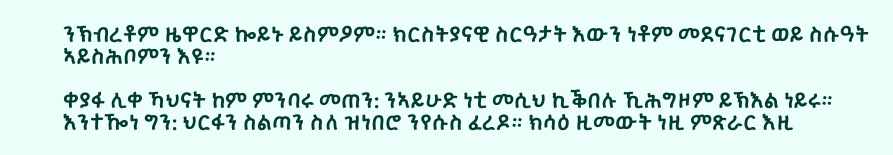ንኽብረቶም ዜዋርድ ኰይኑ ይስምዖም። ክርስትያናዊ ስርዓታት እውን ነቶም መደናገርቲ ወይ ስሱዓት ኣይስሕቦምን እዩ።

ቀያፋ ሊቀ ኻህናት ከም ምንባሩ መጠን: ንኣይሁድ ነቲ መሲህ ኪቕበሉ ኺሕግዞም ይኽእል ነይሩ። እንተዀነ ግን: ህርፋን ስልጣን ስለ ዝነበሮ ንየሱስ ፈረዶ። ክሳዕ ዚመውት ነዚ ምጽራር እዚ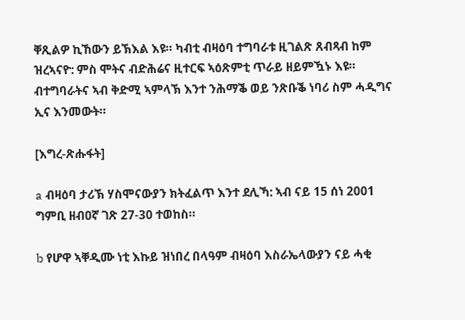ቐጺልዎ ኪኸውን ይኽእል እዩ። ካብቲ ብዛዕባ ተግባራቱ ዚገልጽ ጸብጻብ ከም ዝረኣናዮ: ምስ ሞትና ብድሕሬና ዚተርፍ ኣዕጽምቲ ጥራይ ዘይምዃኑ እዩ። ብተግባራትና ኣብ ቅድሚ ኣምላኽ እንተ ንሕማቕ ወይ ንጽቡቕ ነባሪ ስም ሓዲግና ኢና እንመውት።

[እግረ-ጽሑፋት]

a ብዛዕባ ታሪኽ ሃስሞናውያን ክትፈልጥ እንተ ደሊኻ: ኣብ ናይ 15 ሰነ 2001 ግምቢ ዘብዐኛ ገጽ 27-30 ተወከስ።

b የሆዋ ኣቐዲሙ ነቲ እኩይ ዝነበረ በላዓም ብዛዕባ እስራኤላውያን ናይ ሓቂ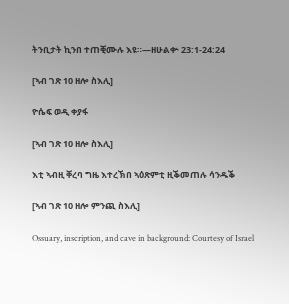ትንቢታት ኪንበ ተጠቒሙሉ እዩ።—ዘሁልቍ 23:1-24:24

[ኣብ ገጽ 10 ዘሎ ስእሊ]

ዮሴፍ ወዲ ቀያፋ

[ኣብ ገጽ 10 ዘሎ ስእሊ]

እቲ ኣብዚ ቐረባ ግዜ እተረኽበ ኣዕጽምቲ ዚቕመጠሉ ሳንዱቕ

[ኣብ ገጽ 10 ዘሎ ምንጪ ስእሊ]

Ossuary, inscription, and cave in background: Courtesy of Israel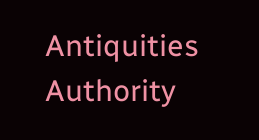Antiquities Authority